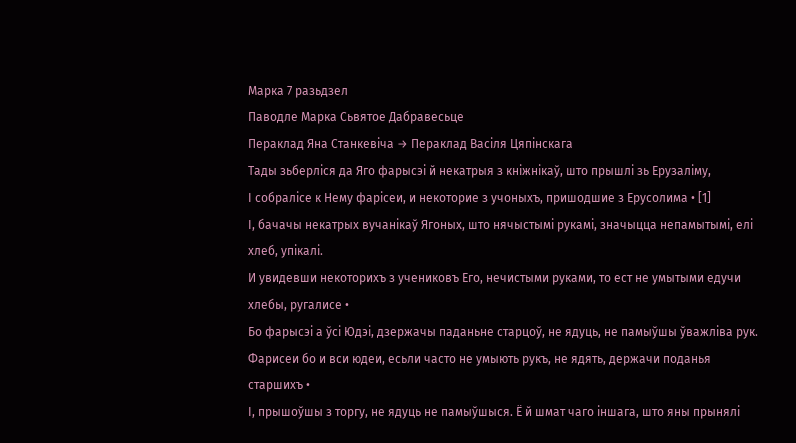Марка 7 разьдзел
Паводле Марка Сьвятое Дабравесьце
Пераклад Яна Станкевіча → Пераклад Васіля Цяпінскага
Тады зьберліся да Яго фарысэі й некатрыя з кніжнікаў, што прышлі зь Ерузаліму,
І собралісе к Нему фарісеи, и некоторие з учоныхъ, пришодшие з Ерусолима • [1]
І, бачачы некатрых вучанікаў Ягоных, што нячыстымі рукамі, значыцца непамытымі, елі хлеб, упікалі.
И увидевши некоторихъ з учениковъ Его, нечистыми руками, то ест не умытыми едучи хлебы, ругалисе •
Бо фарысэі а ўсі Юдэі, дзержачы паданьне старцоў, не ядуць, не памыўшы ўважліва рук.
Фарисеи бо и вси юдеи, есьли часто не умыють рукъ, не ядять, держачи поданья старшихъ •
І, прышоўшы з торгу, не ядуць не памыўшыся. Ё й шмат чаго іншага, што яны прынялі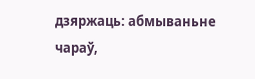дзяржаць: абмываньне чараў,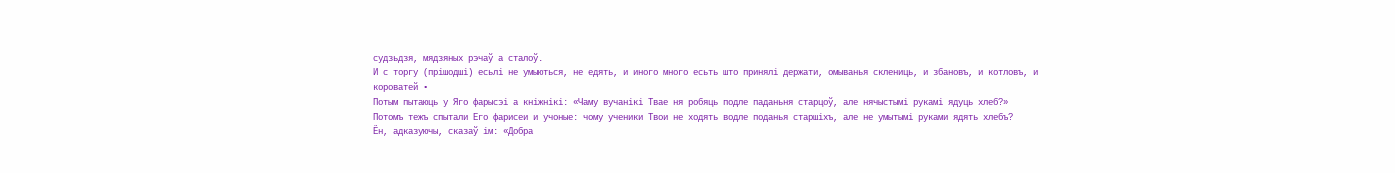судзьдзя, мядзяных рэчаў а сталоў.
И с торгу (прішодші) есьлі не умыються, не едять, и иного много есьть што принялі держати, омыванья склениць, и збановъ, и котловъ, и короватей •
Потым пытаюць у Яго фарысэі а кніжнікі: «Чаму вучанікі Твае ня робяць подле паданьня старцоў, але нячыстымі рукамі ядуць хлеб?»
Потомъ тежъ спытали Его фарисеи и учоные: чому ученики Твои не ходять водле поданья старшіхъ, але не умытымі руками ядять хлебъ?
Ён, адказуючы, сказаў ім: «Добра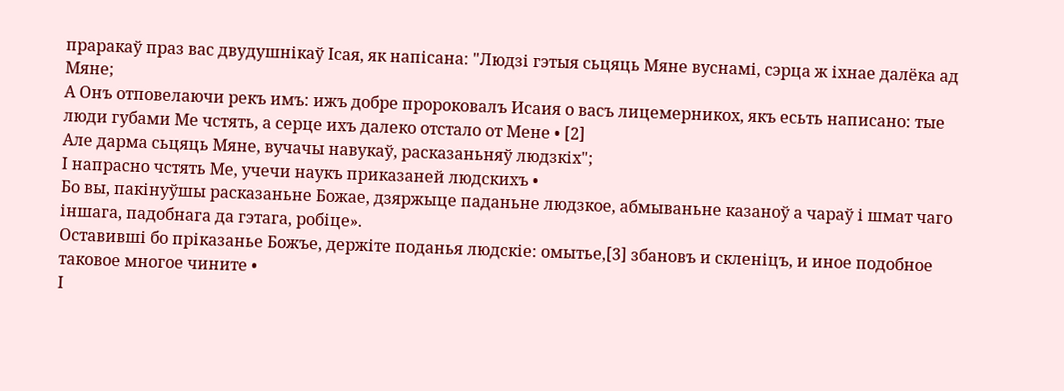праракаў праз вас двудушнікаў Ісая, як напісана: "Людзі гэтыя сьцяць Мяне вуснамі, сэрца ж іхнае далёка ад Мяне;
А Онъ отповелаючи рекъ имъ: ижъ добре пророковалъ Исаия о васъ лицемерникох, якъ есьть написано: тые люди губами Ме чстять, а серце ихъ далеко отстало от Мене • [2]
Але дарма сьцяць Мяне, вучачы навукаў, расказаньняў людзкіх";
І напрасно чстять Ме, учечи наукъ приказаней людскихъ •
Бо вы, пакінуўшы расказаньне Божае, дзяржыце паданьне людзкое, абмываньне казаноў а чараў і шмат чаго іншага, падобнага да гэтага, робіце».
Оставивші бо пріказанье Божъе, держіте поданья людскіе: омытье,[3] збановъ и скленіцъ, и иное подобное таковое многое чините •
І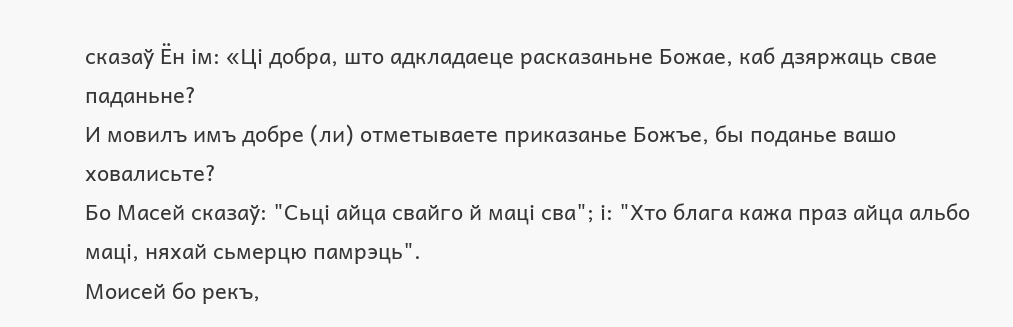сказаў Ён ім: «Ці добра, што адкладаеце расказаньне Божае, каб дзяржаць свае паданьне?
И мовилъ имъ добре (ли) отметываете приказанье Божъе, бы поданье вашо ховалисьте?
Бо Масей сказаў: "Сьці айца свайго й маці сва"; і: "Хто блага кажа праз айца альбо маці, няхай сьмерцю памрэць".
Моисей бо рекъ,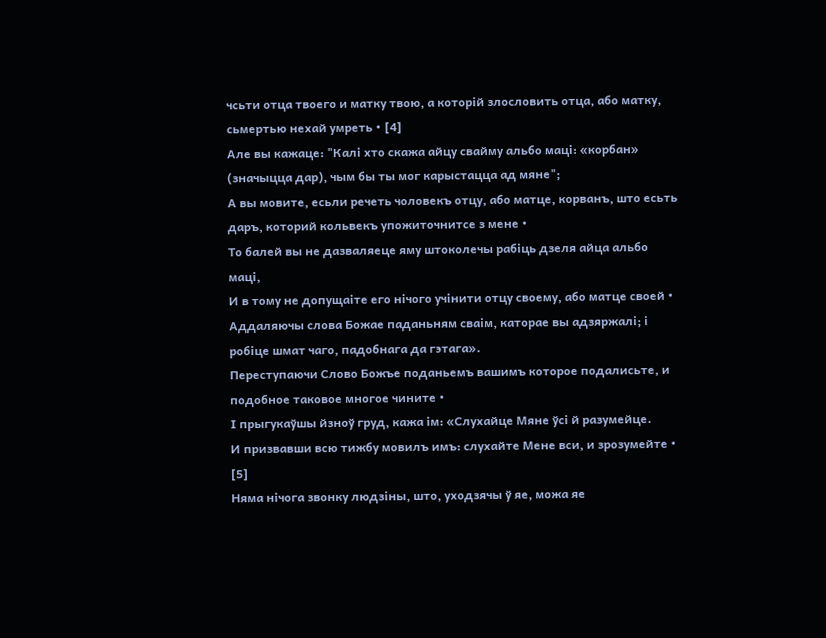чсьти отца твоего и матку твою, а которій злословить отца, або матку, сьмертью нехай умреть • [4]
Але вы кажаце: "Калі хто скажа айцу свайму альбо маці: «корбан» (значыцца дар), чым бы ты мог карыстацца ад мяне";
А вы мовите, есьли речеть чоловекъ отцу, або матце, корванъ, што есьть даръ, которий кольвекъ упожиточнитсе з мене •
То балей вы не дазваляеце яму штоколечы рабіць дзеля айца альбо маці,
И в тому не допущаіте его нічого учінити отцу своему, або матце своей •
Аддаляючы слова Божае паданьням сваім, каторае вы адзяржалі; і робіце шмат чаго, падобнага да гэтага».
Переступаючи Слово Божъе поданьемъ вашимъ которое подалисьте, и подобное таковое многое чините •
І прыгукаўшы йзноў груд, кажа ім: «Слухайце Мяне ўсі й разумейце.
И призвавши всю тижбу мовилъ имъ: слухайте Мене вси, и зрозумейте • [5]
Няма нічога звонку людзіны, што, уходзячы ў яе, можа яе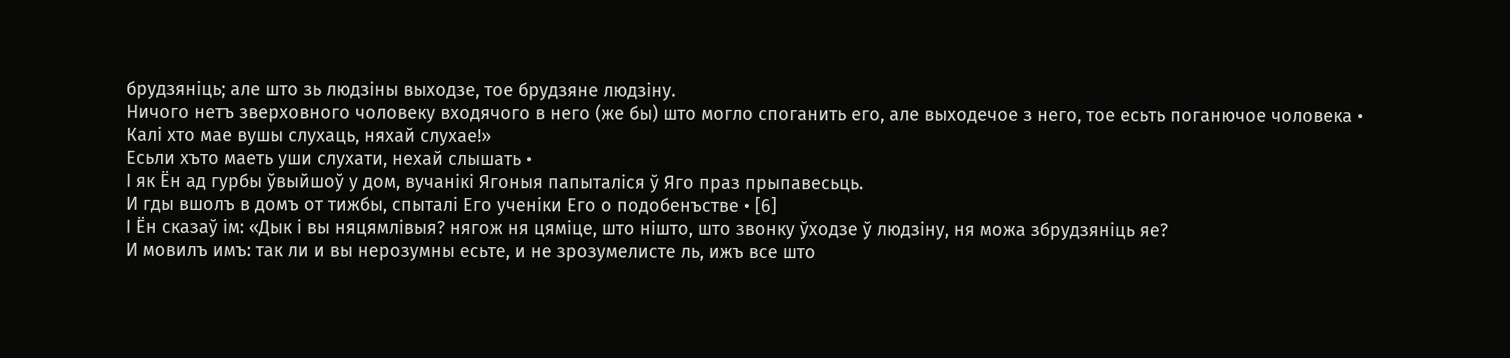брудзяніць; але што зь людзіны выходзе, тое брудзяне людзіну.
Ничого нетъ зверховного чоловеку входячого в него (же бы) што могло споганить его, але выходечое з него, тое есьть поганючое чоловека •
Калі хто мае вушы слухаць, няхай слухае!»
Есьли хъто маеть уши слухати, нехай слышать •
І як Ён ад гурбы ўвыйшоў у дом, вучанікі Ягоныя папыталіся ў Яго праз прыпавесьць.
И гды вшолъ в домъ от тижбы, спыталі Его ученіки Его о подобенъстве • [6]
І Ён сказаў ім: «Дык і вы няцямлівыя? нягож ня цяміце, што нішто, што звонку ўходзе ў людзіну, ня можа збрудзяніць яе?
И мовилъ имъ: так ли и вы нерозумны есьте, и не зрозумелисте ль, ижъ все што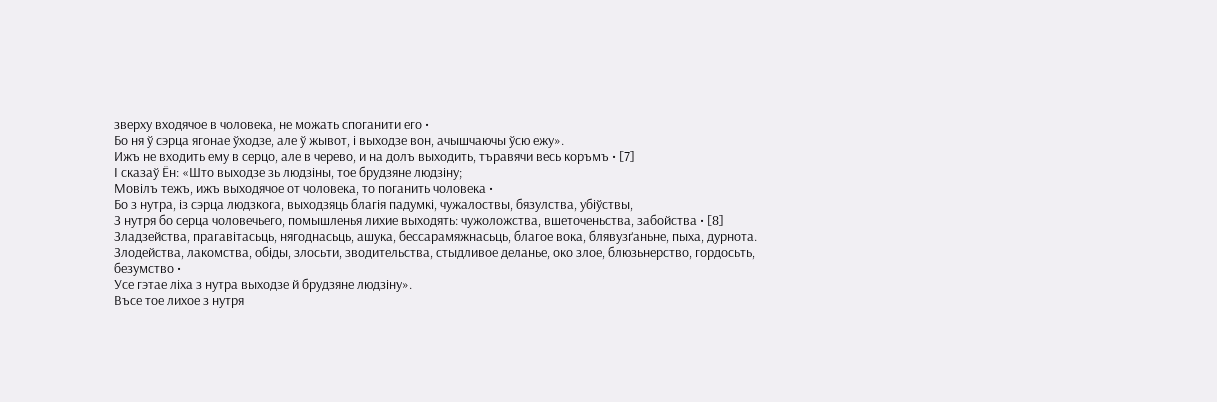зверху входячое в чоловека, не можать споганити его •
Бо ня ў сэрца ягонае ўходзе, але ў жывот, і выходзе вон, ачышчаючы ўсю ежу».
Ижъ не входить ему в серцо, але в черево, и на долъ выходить, търавячи весь коръмъ • [7]
І сказаў Ён: «Што выходзе зь людзіны, тое брудзяне людзіну;
Мовілъ тежъ, ижъ выходячое от чоловека, то поганить чоловека •
Бо з нутра, із сэрца людзкога, выходзяць благія падумкі, чужалоствы, бязулства, убіўствы,
З нутря бо серца чоловечьего, помышленья лихие выходять: чужоложства, вшеточеньства, забойства • [8]
Зладзейства, прагавітасьць, нягоднасьць, ашука, бессарамяжнасьць, благое вока, блявузґаньне, пыха, дурнота.
Злодейства, лакомства, обіды, злосьти, зводительства, стыдливое деланье, око злое, блюзьнерство, гордосьть, безумство •
Усе гэтае ліха з нутра выходзе й брудзяне людзіну».
Въсе тое лихое з нутря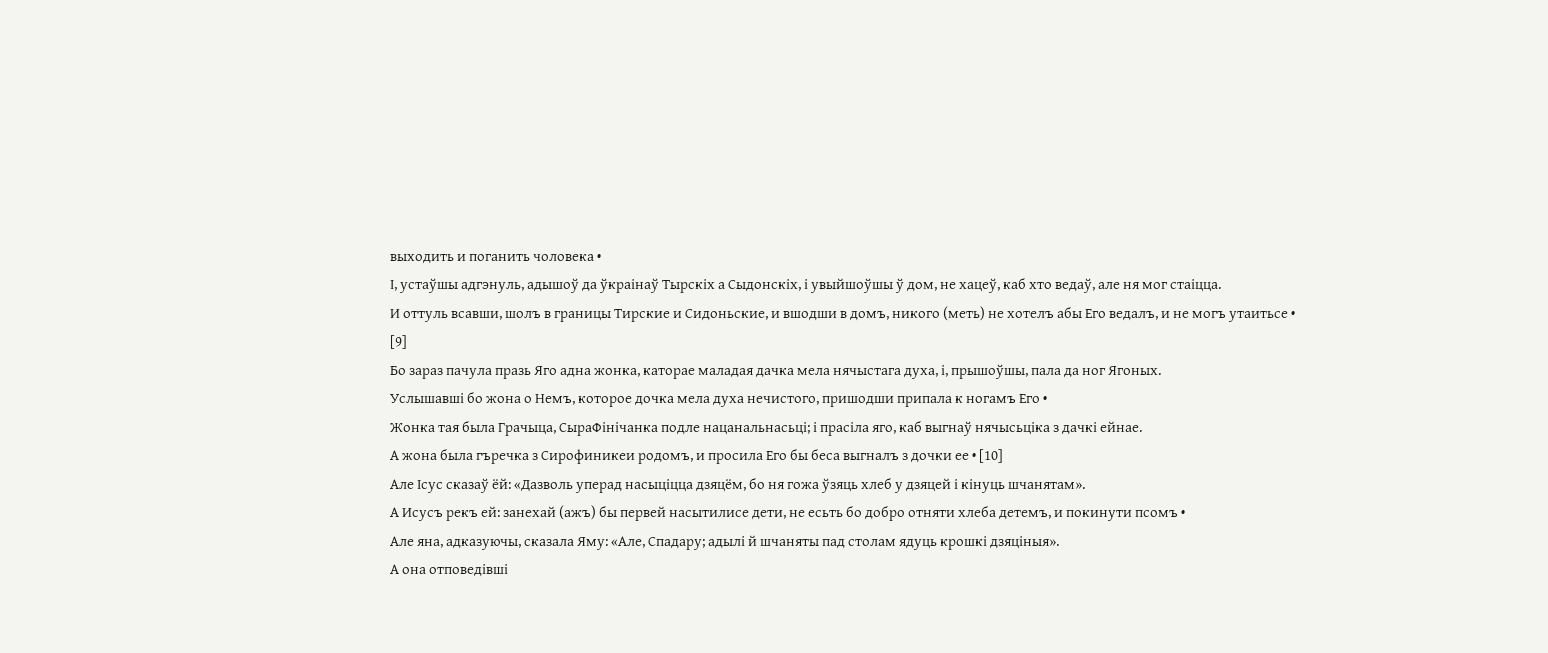выходить и поганить чоловека •
І, устаўшы адгэнуль, адышоў да ўкраінаў Тырскіх а Сыдонскіх, і увыйшоўшы ў дом, не хацеў, каб хто ведаў, але ня мог стаіцца.
И оттуль всавши, шолъ в границы Тирские и Сидоньские, и вшодши в домъ, никого (меть) не хотелъ абы Его ведалъ, и не могъ утаитьсе • [9]
Бо зараз пачула празь Яго адна жонка, каторае маладая дачка мела нячыстага духа, і, прышоўшы, пала да ног Ягоных.
Услышавші бо жона о Немъ, которое дочка мела духа нечистого, пришодши припала к ногамъ Его •
Жонка тая была Грачыца, СыраФінічанка подле нацанальнасьці; і прасіла яго, каб выгнаў нячысьціка з дачкі ейнае.
А жона была гъречка з Сирофиникеи родомъ, и просила Его бы беса выгналъ з дочки ее • [10]
Але Ісус сказаў ёй: «Дазволь уперад насыціцца дзяцём, бо ня гожа ўзяць хлеб у дзяцей і кінуць шчанятам».
А Исусъ рекъ ей: занехай (ажъ) бы первей насытилисе дети, не есьть бо добро отняти хлеба детемъ, и покинути псомъ •
Але яна, адказуючы, сказала Яму: «Але, Спадару; адылі й шчаняты пад столам ядуць крошкі дзяціныя».
А она отповедівші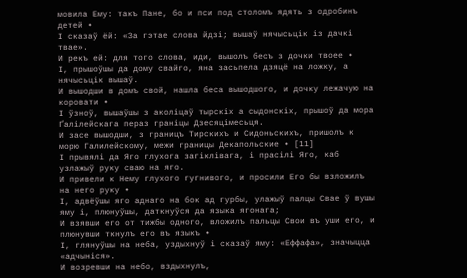мовила Ему: такъ Пане, бо и пси под столомъ ядять з одробинъ детей •
І сказаў ёй: «За гэтае слова йдзі; вышаў нячысьцік із дачкі твае».
И рекъ ей: для того слова, иди, вышолъ бесъ з дочки твоее •
І, прышоўшы да дому свайго, яна засьпела дзяцё на ложку, а нячысьцік вышаў.
И вышодши в домъ свой, нашла беса вышодшого, и дочку лежачую на коровати •
І ўзноў, вышаўшы з аколіцаў тырскіх а сыдонскіх, прышоў да мора Ґалілейскага пераз граніцы Дзесяцімесьця.
И засе вышодши, з границъ Тирскихъ и Сидоньскихъ, пришолъ к морю Галилейскому, межи границы Декапольские • [11]
І прывялі да Яго глухога загіклівага, і прасілі Яго, каб узлажыў руку сваю на яго.
И привели к Нему глухого гугнивого, и просили Его бы взложилъ на него руку •
І, адвёўшы яго аднаго на бок ад гурбы, улажыў палцы Свае ў вушы яму і, плюнуўшы, даткнуўся да языка ягонага;
И взявши его от тижбы одного, вложилъ пальцы Свои въ уши его, и плюнувши ткнулъ его въ языкъ •
І, глянуўшы на неба, уздыхнуў і сказаў яму: «Еффафа», значыцца «адчыніся».
И возревши на небо, вздыхнулъ,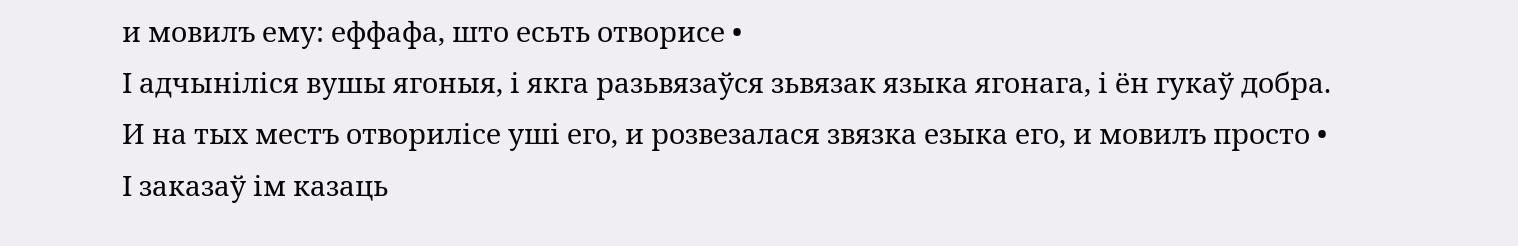и мовилъ ему: еффафа, што есьть отворисе •
І адчыніліся вушы ягоныя, і якга разьвязаўся зьвязак языка ягонага, і ён гукаў добра.
И на тых местъ отворилісе уші его, и розвезалася звязка езыка его, и мовилъ просто •
І заказаў ім казаць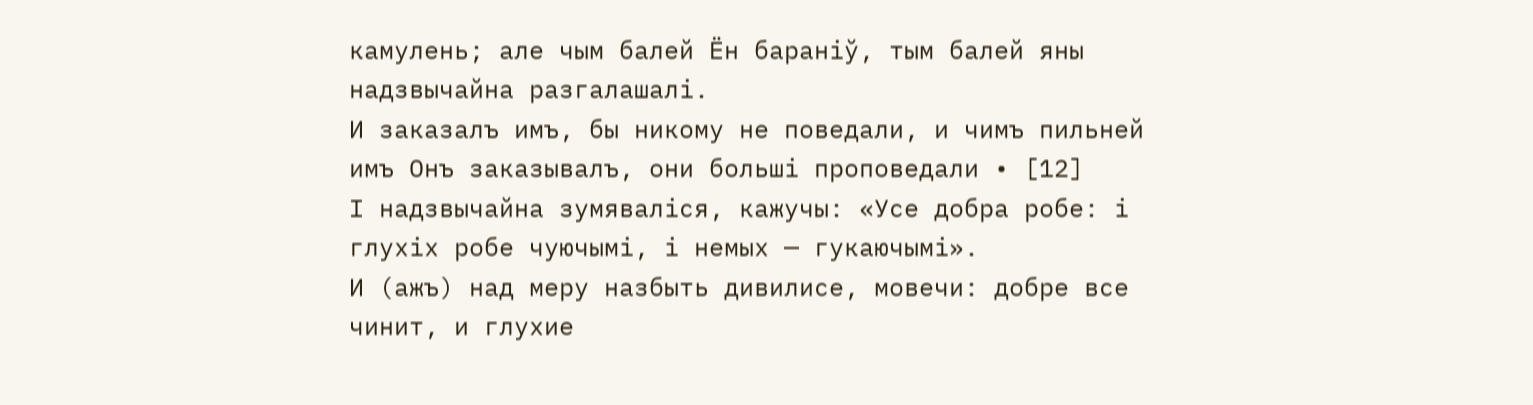камулень; але чым балей Ён бараніў, тым балей яны надзвычайна разгалашалі.
И заказалъ имъ, бы никому не поведали, и чимъ пильней имъ Онъ заказывалъ, они больші проповедали • [12]
І надзвычайна зумяваліся, кажучы: «Усе добра робе: і глухіх робе чуючымі, і немых — гукаючымі».
И (ажъ) над меру назбыть дивилисе, мовечи: добре все чинит, и глухие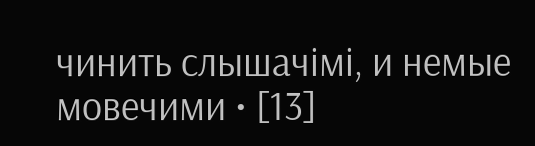чинить слышачімі, и немые мовечими • [13]